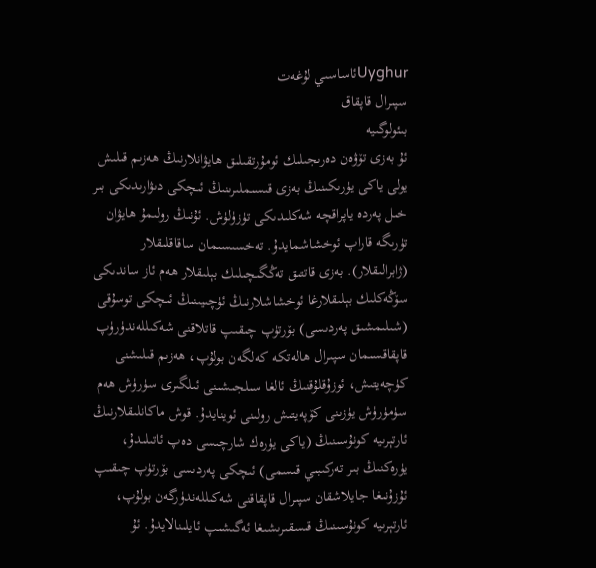Uyghurئاساسىي لۇغەت
سپىرال قاپقاق
بىئولوگىيە
ئۇ بەزى تۆۋەن دەرىجىلىك ئومۇرتقىلىق ھايۋانلارنىڭ ھەزىم قىلىش يولى ياكى يۈرىكىنىڭ بەزى قىسىملىرىنىڭ ئىچكى دىۋارىدىكى بىر خىل پەردە ياپراقچە شەكلىدىكى تۈزۈلۈش. ئۇنىڭ رولىمۇ ھايۋان تۈرىگە قاراپ ئوخشاشمايدۇ. تەخسىسىمان ساقاقلىقلار (ژابرالىقلار). بەزى قاتتىق تەڭگىچىلىك بېلىقلار ھەم ئاز ساندىكى سۆڭەكلىك بېلىقلارغا ئوخشاشلارنىڭ ئۈچىيىنىڭ ئىچكى توسۇقى (شىلىمشىق پەردىسى) بۆرتۈپ چىقىپ قاتلاقنى شەكىللەندۈرۈپ قاپقاقسىمان سپىرال ھالەتكە كەلگەن بولۇپ، ھەزىم قىلىشنى كۈچەيتىش، ئوزۇقلۇقنىڭ ئالغا سىلجىشىنى ئىلگىرى سۈرۈش ھەم سۈمۈرۈش يۈزىنى كۆپەيتىش رولىنى ئوينايدۇ. قوش ماكانلىقلارنىڭ ئارتېرىيە كونۇسىنىڭ (ياكى يۈرەك شارچىسى دەپ ئاتىلىدۇ، يۈرەكنىڭ بىر تەركىبىي قىسمى) ئىچكى پەردىسى بۆرتۈپ چىقىپ ئۇزۇنىغا جايلاشقان سپىرال قاپقاقنى شەكىللەندۈرگەن بولۇپ، ئارتېرىيە كونۇسىنىڭ قىسقىرىشىغا ئەگىشىپ ئايلىنالايدۇ. ئۇ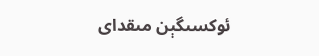ئوكسىگېن مىقداى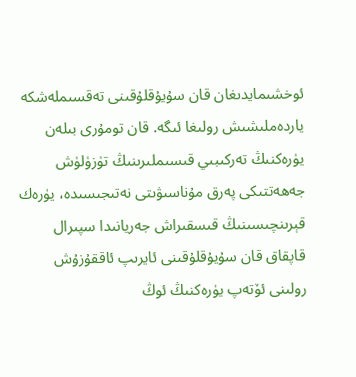ئوخشىمايدىغان قان سۇيۇقلۇقىنى تەقسىملەشكە ياردەملىشىش رولىغا ئىگە. قان تومۇرى بىلەن يۈرەكنىڭ تەركىبىي قىسىملىرىنىڭ تۈزۈلۈش جەھەتتىكى پەرق مۇناسىۋىتى نەتىجىسىدە، يۈرەك قېرىنچىسىنىڭ قىسقىراش جەريانىدا سپىرال قاپقاق قان سۇيۇقلۇقىنى ئايرىپ ئاققۇزۇش رولىنى ئۆتەپ يۈرەكنىڭ ئوڭ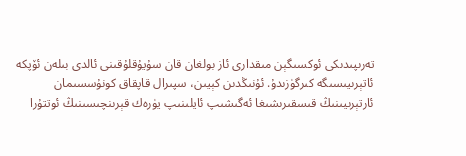تەرىپىدىكى ئوكسىگېن مىقدارى ئاز بولغان قان سۇيۇقلۇقىنى ئالدى بىلەن ئۆپكە ئاتېرىيىسىگە كىرگۈزىدۇ. ئۇنىڭدىن كېيىن، سپىرال قاپقاق كونۇسسىمان ئارتېرىيىنىڭ قىسقىرىشىغا ئەگىشىپ ئايلىنىپ يۈرەك قېرىنچىسىنىڭ ئوتتۇرا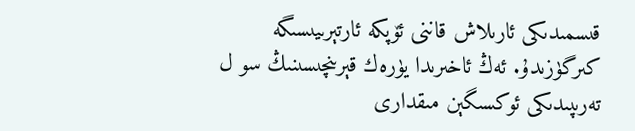قىسمىدىكى ئارىلاش قاننى ئۆپكە ئارتېرىيىسىگە كىرگۈزىدۇ. ئەڭ ئاخىرىدا يۈرەك قېرىنچىسىنىڭ سو ل تەرىپىدىكى ئوكسىگېن مىقدارى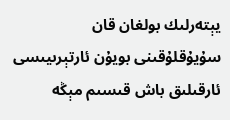يېتەرلىك بولغان قان سۇيۇقلۇقىنى بويۇن ئارتېرىيىسى ئارقىلىق باش قىسىم مېڭە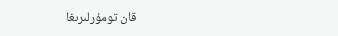قان تومۇرلىرىغا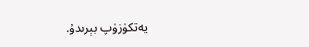يەتكۈزۈپ بېرىدۇ.